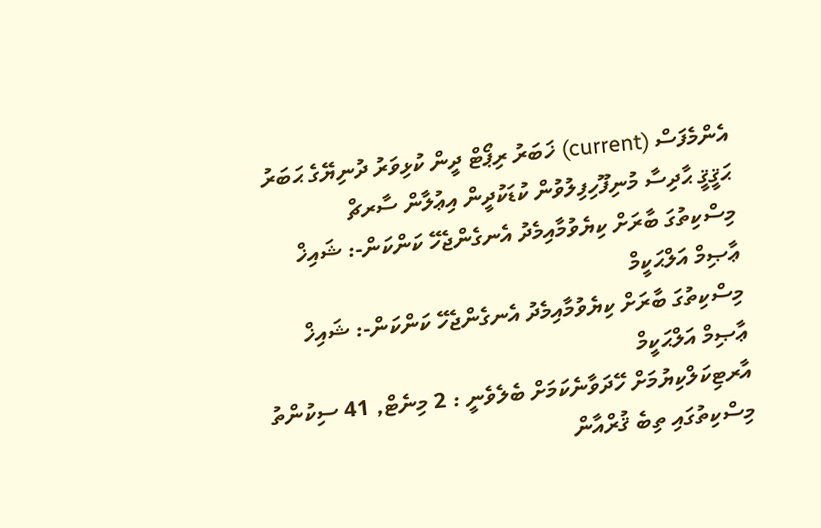އެންމެފަސް (current) ޚަބަރު ރިޕޯޓް ދީން ކުޅިވަރު ދުނިޔޭގެ ޙަބަރު ޙަޤީޤީ ޙާދިސާ މުނިފޫހިފިލުވުން ކުޑަކުދީން އިޢުލާން ސާރޗް
މިސްކިތުގަ ބާރަށް ކިޔެވުމާއިމެދު އެނގެންޖެހޭ ކަންކަން-: ޝައިޚް ޢާޞިމް އަލްޙަކީމް
މިސްކިތުގަ ބާރަށް ކިޔެވުމާއިމެދު އެނގެންޖެހޭ ކަންކަން-: ޝައިޚް ޢާޞިމް އަލްޙަކީމް
އާރޓިކަލްކިޔުމަށް ހޭދަވާނެކަމަށް ބެލެވެނީ : 2 މިނެޓް, 41 ސިކުންތު
މިސްކިތުގައި ތިބެ ޤުރްއާން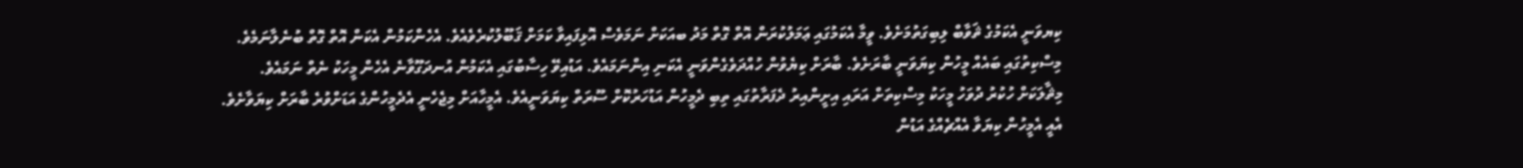ކިޔވަނީ އެކަމުގެ ޘަވާބް ލިބިގަތުމަށެވެ. ވީމާ އެކަމުގައި ޢަމަލުކުރަން އޮތް ގޮތް މަދު ބއަކަށް ނަމަވެސް އޮޅިފައިވާ ކަމަށް ޤަބޫލުކުރެވެއެވެ. އެހެންކަމުން އެކަން އޮތް ގޮތް ބުނެލާނަމެވެ.
މިސްކިތުގައި ބައެއް މީހުން ކިޔަވަނީ ބާރަށެވެ. ބާރަށް ކިޔެވުން ހުއްދަވެގެންވަނީ އެކަނި އިންނަމައެވެ. އަޑުއިވޭ ހިސާބުގައި އެކަމުން އުނދަގޫވާނެ އެހެން މީހަކު ނެތް ނަމައެވެ.
މިޘާލަކަށް ހުކުރު ދުވަހު މީހަކު މިސްކިތަށް އަރައި އިށީންއިރު ދެފަރާތުގައި ތިބި ދެމީހުން އަޑުހަރުކޮށް ސޫރަތް ކިޔަވަނީއެވެ. އެމީހާއަށް މިޖެހެނީ އެދެމީހުންގެ އަޑަށްވުރެ ބާރަށް ކިޔަވާށެވެ. އެއީ އެމީހުން ކިޔަވާ އެއްޗެއްގެ އަޑުން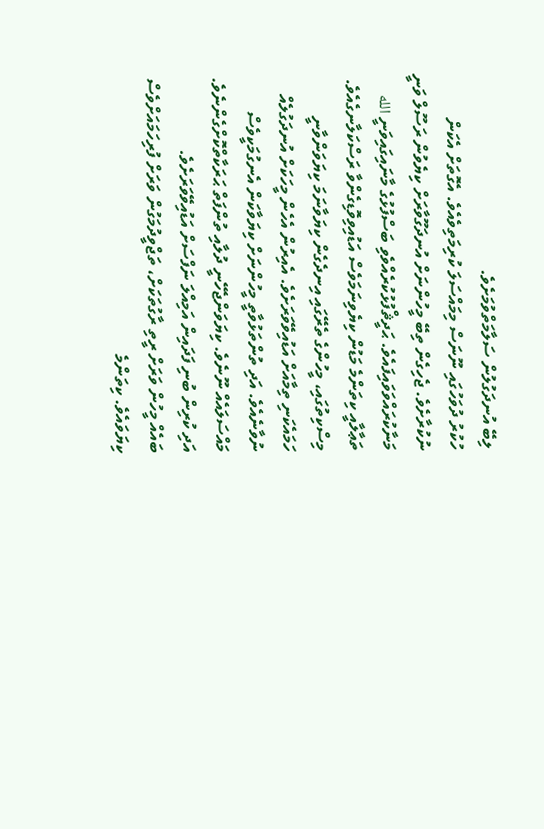ލިބޭ އުނދަގުލުން ސަލާމަތްވުމަށެވެ.
ހުކުރު ދުވަހުގައި ނޫނަސް މިމައްސަލަ ކުރިމަތިވެއެވެ. އެގޮތަށް އެކަން ނުކުރާށެވެ. ޖެހިގެން ތިބޭ މީހުންނަށް އުނދަގޫވާރަށް ކިޔެވުން ރަސޫލް ވަނީ މަނާކުރައްވަވައިފައެވެ. ޙަދީޘްފުޅުކުރެއްވެވި ބަސްފުޅުގެ މާނައިގައިވަނީ الله ތަޢާލާއީ ކިތަންމެ މަޑުން ކިޔެވިނަމަވެސް އަޑުއިވިވޮޑިގެންވާ ރަސްކަލާނގެއެވެ.
މިސްކިތުގައި، މީހުންގެ ތެރޭގައި އިނދެގެން ކިޔަވާނަމަ ކިޔަވަންވާނީ ހަމައެކަނި ތިމާއަށް އަޑުއިވޭވަރަށެވެ. އެއިރުން އެހެން މީހަކަށް އުނދަގުލެއް ނުވާނެއެވެ. އަދި ތުންތަޅުވާތީ މީހުންނަށް ކިޔަވާކަން އެނގުމަކީވެސް މައްސަލައެއް ނޫނެވެ. ކިޔަވަންޖެހޭނީ ދުލާއި ތުންފަތް ޙަރަކާތްކޮށްގެންނެވެ. އަދި ކުރިން ބުނި ފަދައިން އަމިއްލަ ނަފްސަށް އަޑުއިވޭވަރަށެވެ.
ބައެއް މީހުން ވަރަށް ރީތި ރާގުތަކަށް، ތަޖްވީދުމަގުން ވަރަށް ފުރިހަމައަށްވެސް ކިޔަވައެވެ. ކިތަންމެ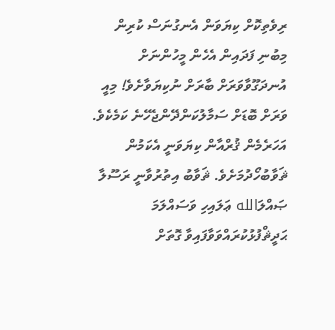ރިވެތިކޮށް ކިޔަވަން އެނގުނަސް ކުރިން މިބުނި ފަދައިން އެހެން މީހުންނަށް އުނދަގޫވާވަރަށް ބާރަށް ނުކިޔަވާށެވެ! މިއީ ވަރަށް ބޮޑަށް ސަމާލުކަންދޭންޖެހޭނެ ކަމެކެވެ.
އަހަރެމެން ޤުރްއާން ކިޔަވަނީ އެކަމުން ޘަވާބުހޯދުމަށެވެ. ޘަވާބު އިތުރުވާނީ ރަސޫލާ ޞައްލަالله ޢަލައިހި ވަސައްލަމަ ޙަދީޘްފުޅުކުރައްވަވާފައިވާ ގޮތަށް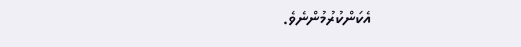އެކަންކުރުމުންނެވެ.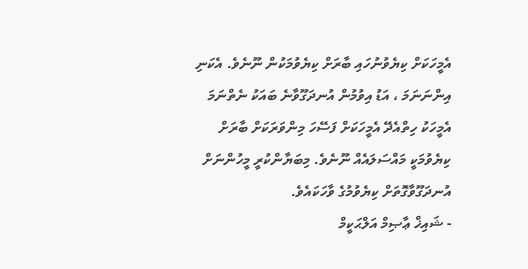އެމީހަކަށް ކިޔެވުނުހައި ބާރަށް ކިޔެވުމަކުން ނޫނެވެ. އެކަނި އިންނަނަމަ ، އަޑު އިވުމުން އުނދަގޫވާނެ ބައަކު ނެތްނަމަ އެމީހަކު ހިތްއެދޭ އެމީހަކަށް ފަސޭހަ މިންވަރަކަށް ބާރަށް ކިޔެވުމަކީ މައްސަލައެއް ނޫނެވެ. މިބަޔާންކުރީ މީހުންނަށް އުނދަގޫވާގޮތަށް ކިޔެވުމުގެ ވާހަކައެވެ.
- ޝައިޚް ޢާޞިމް އަލްޙަކީމް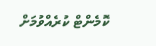ކޮމެންޓް ކުރެއްވުމަށް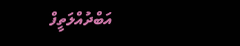އަބްދުއްލަތީފް